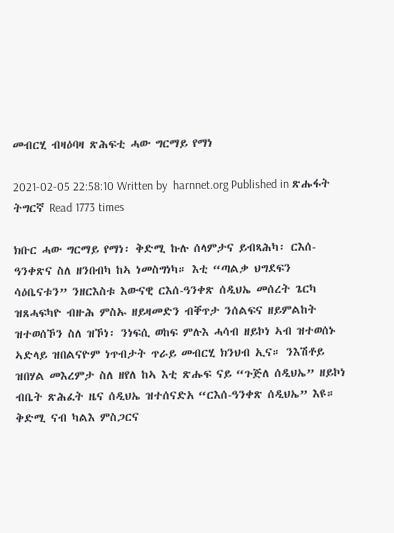መብርሂ ብዛዕባዛ ጽሕፍቲ ሓው ግርማይ የማነ

2021-02-05 22:58:10 Written by  harnnet.org Published in ጽሑፋት ትግርኛ Read 1773 times

ክቡር ሓው ግርማይ የማነ፡ ቅድሚ ኩሉ ሰላምታና ይብጻሕካ፡ ርእሰ-ዓንቀጽና ስለ ዘንበብካ ከኣ ነመስግነካ። እቲ “ጣልቃ ህግደፍን ሳዕቤናቱን” ንዘርእስቱ እውናዊ ርእሰ-ዓንቀጽ ሰዲህኤ መሰረት ጌርካ ዝጸሓፍካዮ ብዙሕ ምስኡ ዘይዛመድን ብቐጥታ ንሰልፍና ዘይምልከት ዝተወሰኾን ስለ ዝኾነ፡ ንነፍሲ ወከፍ ምሉእ ሓሳብ ዘይኮነ ኣብ ዝተወሰኑ ኣድላይ ዝበልናዮም ነጥብታት ጥራይ መብርሂ ክንህብ ኢና። ንእሽቶይ ዝበሃል መእረምታ ስለ ዘየለ ከኣ እቲ ጽሑፍ ናይ “ጉጅለ ሰዲህኤ” ዘይኮነ ብቤት ጽሕፈት ዜና ሰዲህኤ ዝተሰናድአ “ርእሰ-ዓንቀጽ ሰዲህኤ” እዩ። ቅድሚ ናብ ካልእ ምስጋርና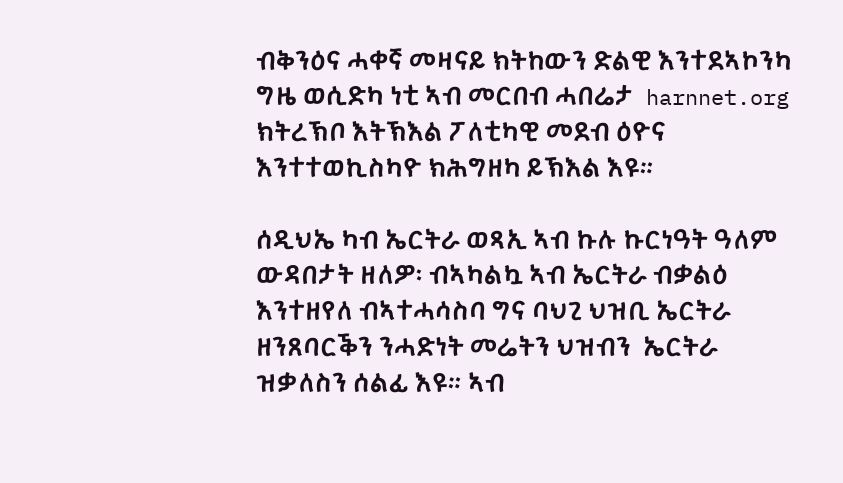ብቅንዕና ሓቀኛ መዛናይ ክትከውን ድልዊ እንተደኣኮንካ ግዜ ወሲድካ ነቲ ኣብ መርበብ ሓበሬታ  harnnet.org ክትረኽቦ እትኽእል ፖለቲካዊ መደብ ዕዮና እንተተወኪስካዮ ክሕግዘካ ይኽእል እዩ።

ሰዲህኤ ካብ ኤርትራ ወጻኢ ኣብ ኩሉ ኩርነዓት ዓለም ውዳበታት ዘለዎ፡ ብኣካልኳ ኣብ ኤርትራ ብቃልዕ እንተዘየለ ብኣተሓሳስባ ግና ባህጊ ህዝቢ ኤርትራ ዘንጸባርቕን ንሓድነት መሬትን ህዝብን  ኤርትራ ዝቃለስን ሰልፊ እዩ። ኣብ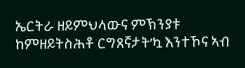ኤርትራ ዘይምህላውና ምኽንያቱ ከምዘይትስሕቶ ርግጸኛታት’ኳ እንተኾና ኣብ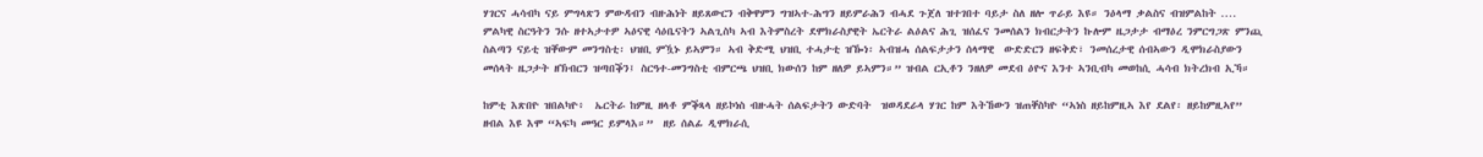ሃገርና ሓሳብካ ናይ ምግላጽን ምውዳብን ብዙሕነት ዘይጸውርን ብቅዋምን ግዝኣተ-ሕግን ዘይምራሕን ብሓደ ጉጀለ ዝተገበተ ባይታ ስለ ዘሎ ጥራይ እዩ። ንዕላማ ቃልስና ብዝምልከት .... ምልካዊ ስርዓትን ንሱ ዘተኣታተዎ ኣዕናዊ ሳዕቤናትን ኣልጊስካ ኣብ እትምስረት ደሞክራስያዊት ኤርትራ ልዕልና ሕጊ ዝሰፈና ንመሰልን ክብርታትን ኩሎም ዜጋታታ ብማዕረ ንምርግጋጽ ምንጪ ስልጣን ናይቲ ዝቐውም መንግስቲ፡ ህዝቢ ምዃኑ ይኣምን። ኣብ ቅድሚ ህዝቢ ተሓታቲ ዝዀነ፡ ኣብዝሓ ሰልፍታታን ሰላማዊ  ውድድርን ዘፍቅድ፣ ንመሰረታዊ ሰብኣውን ዲሞክራስያውን መሰላት ዜጋታት ዘኽብርን ዝጣበቕን፤ ስርዓተ-መንግስቲ ብምርጫ ህዝቢ ክውሰን ከም ዘለዎ ይኣምን።” ዝብል ርኢቶን ንዘለዎ መደብ ዕዮና እንተ ኣንቢብካ መወከሲ ሓሳብ ክትረክብ ኢኻ።

ከምቲ እጽበዮ ዝበልካዮ፥  ኤርትራ ከምዚ ዘላቶ ምቕጻላ ዘይኮነስ ብዙሓት ሰልፍታትን ውድባት  ዝወዳደራላ ሃገር ከም እትኸውን ዝጠቐስካዮ “ኣነስ ዘይከምዚኣ እየ ደልየ፡ ዘይከምዚኣየ” ዘብል እዩ እሞ “ኣፍካ መዓር ይምላእ።”  ዘይ ሰልፊ ዲሞክራሲ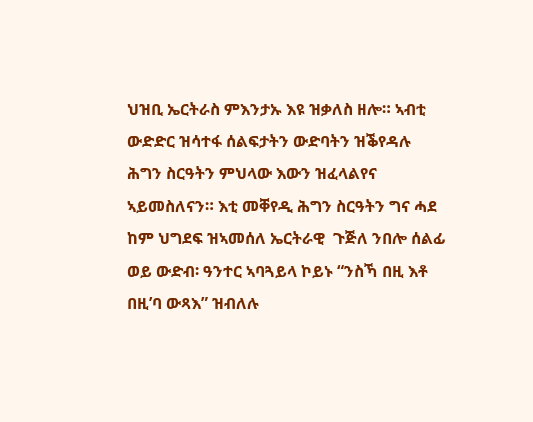ህዝቢ ኤርትራስ ምእንታኡ እዩ ዝቃለስ ዘሎ። ኣብቲ ውድድር ዝሳተፋ ሰልፍታትን ውድባትን ዝቕየዳሉ ሕግን ስርዓትን ምህላው እውን ዝፈላልየና ኣይመስለናን። እቲ መቐየዲ ሕግን ስርዓትን ግና ሓደ ከም ህግደፍ ዝኣመሰለ ኤርትራዊ  ጉጅለ ንበሎ ሰልፊ ወይ ውድብ፡ ዓንተር ኣባጓይላ ኮይኑ “ንስኻ በዚ እቶ በዚ’ባ ውጻእ” ዝብለሉ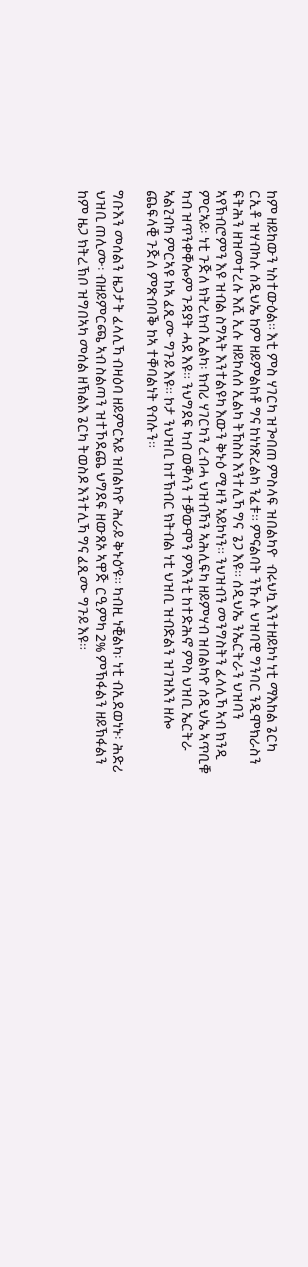ከም ዘይከውን ነስተውዕል። እቲ ምስ ሃገርካ ዝጐበጠ ምስላፍ ዝበልካዮ  ብሩህኳ እንተዘይኮነ ነቲ ማእከል ጌርካ ርኢቶ ዝሃብካሉ ሰዲህኤ ከም ዘይምልከቶ ግና ከነነጽረልካ ንፈቱ። ምናልባት ንኹሉ ህዝባዊ ግንባር ንዲሞክራስን ፍትሕን ዘዝመተረሉ እሺ ኢሉ ዘይኮለሰ ኢልካ ትኸስስ እንተሊኻ ግና  ጌጋ እዩ። ሰዲህኤ ንኤርትራን ህዝባን ኣየኽብሮምን እዩ ዝብል ስግኣት እንተልዩካ እውን ቅኑዕ ሚዛን ኣይኮነን። ንህዝብን መንግስትን ፈላሊኻ ኣብ ክንዲ ምርኣይ፡ ነቲ ጉጅለ ክትረክብ ኢልካ፡ ክብሪ ሃገርካን ረብሓ ህዝብኻን ኣሕሊፍካ ዘይምሃብ ዝበልካዮ ሰዲህኤ ኣጥቢቑ ካብ ዝጥንቀቐሎም ጉዳያት ሓደ እዩ። ንህግደፍ ካብ ወቐሳን ተቓውሞን ምእንቲ ከተድሕኖ ምስ ህዝቢ ኤርትራ ኣልጊብካ ምርኣዩ ከኣ ፈጺሙ ግጉይ እዩ። ኮታ ንህዝቢ ከተኽብር ክትብል ነቲ ህዝቢ ዝብድልን ዝገዝእን ዘሎ ጨፍላቒ ጉጅለ ምጽብባቕ ከኣ ተቐባልነት የብሉን።

ግቡእን መሰልን ዜጋታት ፈላሊኻ ብዛዕባ ዘይምርኣይ ዝበልካዮ ሕራይ ቅኑዕ’ዩ። ካብዚ ነቒልካ፡ ነቲ ብኢደወነኑ፡ ሕድሪ ህዝቢ ጠሊሙ፡ ብዘይምርጫ ኣብ ስልጣን ዝተኾደጨ ህግደፍ ዘውጸኦ ኣዋጅ ርዒምካ 2% ምኽፋልን ዘይኽፋልን ከም ዜጋ ክትረኽቦ ዝግበኣካ መሰል ዘኽልእ ጌርካ ትወስዶ እንተሊኻ ግና ፈጺሙ ግጉይ እዩ።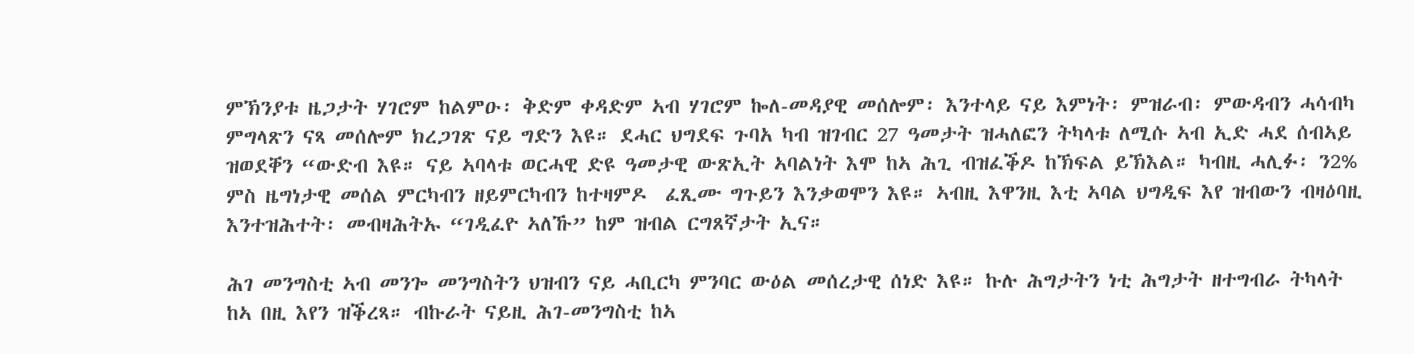ምኽንያቱ ዜጋታት ሃገሮም ከልምዑ፡ ቅድም ቀዳድም ኣብ ሃገሮም ኰለ-መዳያዊ መሰሎም፡ እንተላይ ናይ እምነት፡ ምዝራብ፡ ምውዳብን ሓሳብካ ምግላጽን ናጻ መሰሎም ክረጋገጽ ናይ ግድን እዩ። ደሓር ህግደፍ ጉባአ ካብ ዝገብር 27 ዓመታት ዝሓለፎን ትካላቱ ለሚሱ ኣብ ኢድ ሓደ ሰብኣይ ዝወደቐን “ውድብ እዩ። ናይ ኣባላቱ ወርሓዊ ድዩ ዓመታዊ ውጽኢት ኣባልነት እሞ ከኣ ሕጊ ብዝፈቕዶ ከኽፍል ይኽእል። ካብዚ ሓሊፉ፡ ን2% ምስ ዜግነታዊ መሰል ምርካብን ዘይምርካብን ከተዛምዶ  ፈጺሙ ግጉይን እንቃወሞን እዩ። ኣብዚ እዋንዚ እቲ ኣባል ህግዲፍ እየ ዝብውን ብዛዕባዚ እንተዝሕተት፡ መብዛሕትኡ “ገዲፈዮ ኣለኹ” ከም ዝብል ርግጸኛታት ኢና።

ሕገ መንግስቲ ኣብ መንጐ መንግስትን ህዝብን ናይ ሓቢርካ ምንባር ውዕል መሰረታዊ ሰነድ እዩ። ኩሉ ሕግታትን ነቲ ሕግታት ዘተግብራ ትካላት ከኣ በዚ እየን ዝቕረጻ። ብኩራት ናይዚ ሕገ-መንግስቲ ከኣ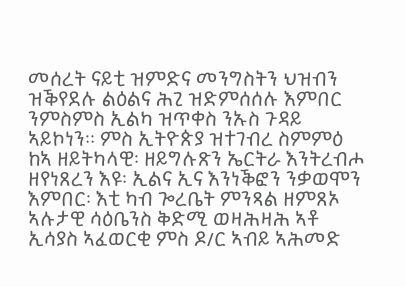መሰረት ናይቲ ዝምድና መንግስትን ህዝብን ዝቕየደሉ ልዕልና ሕጊ ዝድምሰሰሉ እምበር ንምስምስ ኢልካ ዝጥቀስ ንኡስ ጉዳይ ኣይኮነን። ምስ ኢትዮጵያ ዝተገብረ ስምምዕ ከኣ ዘይትካላዊ፡ ዘይግሉጽን ኤርትራ እንትረብሖ ዘየነጸረን እዩ፡ ኢልና ኢና እንነቕፎን ንቃወሞን እምበር፡ እቲ ካብ ጐረቤት ምንጻል ዘምጸኦ ኣሉታዊ ሳዕቤንስ ቅድሚ ወዛሕዛሕ ኣቶ  ኢሳያስ ኣፈወርቂ ምስ ዶ/ር ኣብይ ኣሕመድ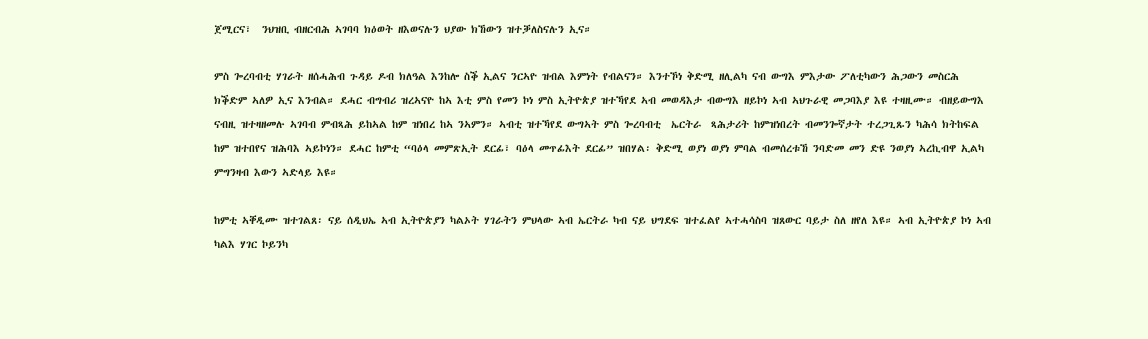ጀሚርና፣  ንህዝቢ ብዘርብሕ ኣገባባ ክዕወት ዘእወናሉን ህያው ክኸውን ዝተቓለስናሉን ኢና።

ምስ ጐረባብቲ ሃገራት ዘሰሓሕብ ጉዳይ ዶብ ክለዓል እንከሎ ስቕ ኢልና ንርኣዮ ዝብል እምነት የብልናን። እንተኾነ ቅድሚ ዘሊልካ ናብ ውግእ ምእታው ፖለቲካውን ሕጋውን መስርሕ ክቕድም ኣለዎ ኢና እንብል። ደሓር ብግብሪ ዝረኣናዮ ከኣ እቲ ምስ የመን ኮነ ምስ ኢትዮጵያ ዝተኻየደ ኣብ መወዳእታ ብውግእ ዘይኮነ ኣብ ኣህጉራዊ መጋባእያ እዩ ተዛዚሙ። ብዘይውግእ ናብዚ ዝተዛዘመሉ ኣገባብ ምብጻሕ ይከኣል ከም ዝነበረ ከኣ ንኣምን። ኣብቲ ዝተኻየደ ውግኣት ምስ ጐረባብቲ  ኤርትራ  ጻሕታሪት ከምዝነበረት ብመንጐኛታት ተረጋጊጹን ካሕሳ ክትከፍል ከም ዝተበየና ዝሕባእ ኣይኮነን። ደሓር ከምቲ “ባዕላ መምጽኢት ደርፊ፣ ባዕላ መጥፊእት ደርፊ” ዝበሃል፡ ቅድሚ ወያነ ወያነ ምባል ብመሰረቱኸ ንባድመ መን ድዩ ንወያነ ኣረኪብዋ ኢልካ ምግንዛብ እውን ኣድላይ እዩ።

ከምቲ ኣቐዲሙ ዝተገልጸ፡ ናይ ሰዲህኤ ኣብ ኢትዮጵያን ካልኦት ሃገራትን ምህላው ኣብ ኤርትራ ካብ ናይ ህግደፍ ዝተፈልየ ኣተሓሳስባ ዝጸውር ባይታ ስለ ዘየለ እዩ። ኣብ ኢትዮጵያ ኮነ ኣብ ካልእ ሃገር ኮይንካ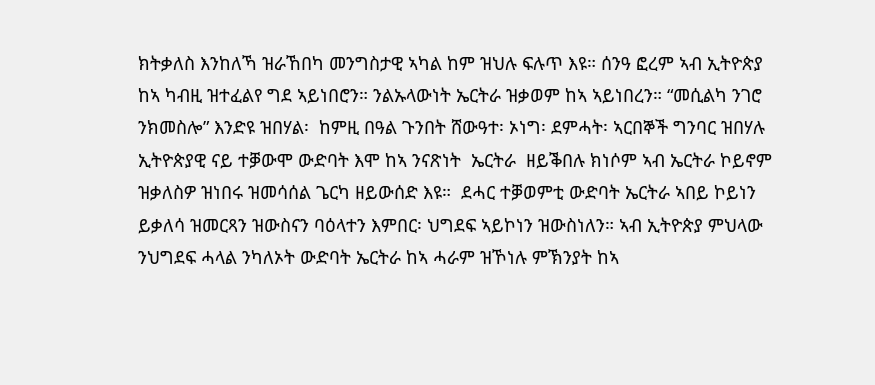ክትቃለስ እንከለኻ ዝራኸበካ መንግስታዊ ኣካል ከም ዝህሉ ፍሉጥ እዩ። ሰንዓ ፎረም ኣብ ኢትዮጵያ ከኣ ካብዚ ዝተፈልየ ግደ ኣይነበሮን። ንልኡላውነት ኤርትራ ዝቃወም ከኣ ኣይነበረን። “መሲልካ ንገሮ ንክመስሎ” እንድዩ ዝበሃል፡  ከምዚ በዓል ጉንበት ሸውዓተ፡ ኦነግ፡ ደምሓት፡ ኣርበኞች ግንባር ዝበሃሉ ኢትዮጵያዊ ናይ ተቓውሞ ውድባት እሞ ከኣ ንናጽነት  ኤርትራ  ዘይቕበሉ ክነሶም ኣብ ኤርትራ ኮይኖም ዝቃለስዎ ዝነበሩ ዝመሳሰል ጌርካ ዘይውሰድ እዩ።  ደሓር ተቓወምቲ ውድባት ኤርትራ ኣበይ ኮይነን ይቃለሳ ዝመርጻን ዝውስናን ባዕላተን እምበር፡ ህግደፍ ኣይኮነን ዝውስነለን። ኣብ ኢትዮጵያ ምህላው ንህግደፍ ሓላል ንካለኦት ውድባት ኤርትራ ከኣ ሓራም ዝኾነሉ ምኽንያት ከኣ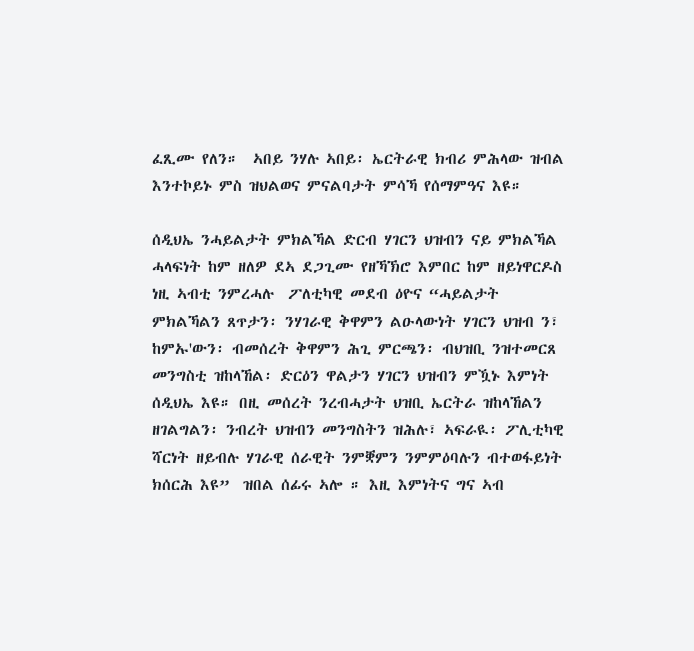ፈጺሙ የለን።  ኣበይ ንሃሉ ኣበይ፡ ኤርትራዊ ክብሪ ምሕላው ዝብል እንተኮይኑ ምስ ዝህልወና ምናልባታት ምሳኻ የሰማምዓና እዩ።

ሰዲህኤ ንሓይልታት ምክልኻል ድርብ ሃገርን ህዝብን ናይ ምክልኻል ሓላፍነት ከም ዘለዎ ደኣ ደጋጊሙ የዘኻኽሮ እምበር ከም ዘይነዋርዶስ  ነዚ ኣብቲ ንምረሓሉ  ፖለቲካዊ መደብ ዕዮና “ሓይልታት ምክልኻልን ጸጥታን፡ ንሃገራዊ ቅዋምን ልዑላውነት ሃገርን ህዝብ ን፣ ከምኡ'ውን፡ ብመሰረት ቅዋምን ሕጊ ምርጫን፡ ብህዝቢ ንዝተመርጸ መንግስቲ ዝከላኸል፡ ድርዕን ዋልታን ሃገርን ህዝብን ምዃኑ እምነት ሰዲህኤ እዩ። በዚ መሰረት ንረብሓታት ህዝቢ ኤርትራ ዝከላኸልን ዘገልግልን፡ ንብረት ህዝብን መንግስትን ዝሕሉ፣ ኣፍራዪ፡ ፖሊቲካዊ ሻርነት ዘይብሉ ሃገራዊ ሰራዊት ንምቛምን ንምምዕባሉን ብተወፋይነት ክሰርሕ እዩ”  ዝበል ሰፊሩ ኣሎ ። እዚ እምነትና ግና ኣብ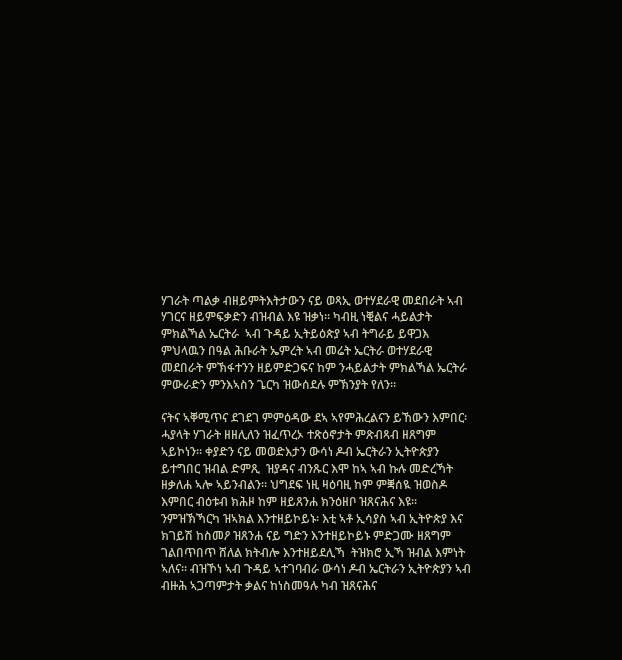ሃገራት ጣልቃ ብዘይምትእትታውን ናይ ወጻኢ ወተሃደራዊ መደበራት ኣብ ሃገርና ዘይምፍቃድን ብዝብል እዩ ዝቃነ። ካብዚ ነቒልና ሓይልታት ምክልኻል ኤርትራ  ኣብ ጉዳይ ኢትይዕጵያ ኣብ ትግራይ ይዋጋእ ምህላዉን በዓል ሕቡራት ኤምረት ኣብ መሬት ኤርትራ ወተሃደራዊ መደበራት ምኽፋተንን ዘይምድጋፍና ከም ንሓይልታት ምክልኻል ኤርትራ ምውራድን ምንእኣስን ጌርካ ዝውሰደሉ ምኽንያት የለን።

ናትና ኣቐሚጥና ደገደገ ምምዕዳው ደኣ ኣየምሕረልናን ይኸውን እምበር፡ ሓያላት ሃገራት ዘዘሊለን ዝፈጥረኦ ተጽዕኖታት ምጽብጻብ ዘጸግም ኣይኮነን። ቀያድን ናይ መወድእታን ውሳነ ዶብ ኤርትራን ኢትዮጵያን ይተግበር ዝብል ድምጺ  ዝያዳና ብንጹር እሞ ከኣ ኣብ ኩሉ መድረኻት ዘቃለሐ ኣሎ ኣይንብልን። ህግደፍ ነዚ ዛዕባዚ ከም ምቛሰዪ ዝወስዶ እምበር ብዕቱብ ክሕዞ ከም ዘይጸንሐ ክንዕዘቦ ዝጸናሕና እዩ። ንምዝኽኻርካ ዝኣክል እንተዘይኮይኑ፡ እቲ ኣቶ ኢሳያስ ኣብ ኢትዮጵያ እና ክገይሽ ከስመዖ ዝጸንሐ ናይ ግድን እንተዘይኮይኑ ምድጋሙ ዘጸግም ገልበጥበጥ ሸለል ክትብሎ እንተዘይደሊኻ  ትዝክሮ ኢኻ ዝብል እምነት ኣለና። ብዝኾነ ኣብ ጉዳይ ኣተገባብራ ውሳነ ዶብ ኤርትራን ኢትዮጵያን ኣብ ብዙሕ ኣጋጣምታት ቃልና ከነስመዓሉ ካብ ዝጸናሕና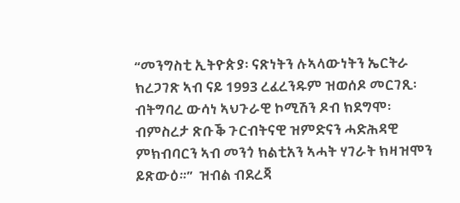“መንግስቲ ኢትዮጵያ፡ ናጽነትን ሉኣላውነትን ኤርትራ ክረጋገጽ ኣብ ናይ 1993 ረፈረንዱም ዝወሰዶ መርገጺ፡ ብትግባረ ውሳነ ኣህጉራዊ ኮሚሽን ዶብ ክደግሞ፡ ብምስረታ ጽቡቕ ጉርብትናዊ ዝምድናን ሓድሕዳዊ ምክብባርን ኣብ መንጎ ክልቲአን ኣሓት ሃገራት ክዛዝሞን ይጽውዕ።”  ዝብል ብደረጃ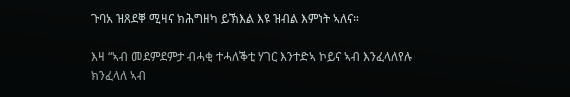ጉባአ ዝጸደቐ ሚዛና ክሕግዘካ ይኽእል እዩ ዝብል እምነት ኣለና።

እዛ “ኣብ መደምደምታ ብሓቂ ተሓለቕቲ ሃገር እንተድኣ ኮይና ኣብ እንፈላለየሉ ክንፈላለ ኣብ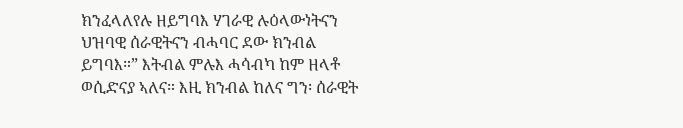ክንፈላለየሉ ዘይግባእ ሃገራዊ ሉዕላውነትናን ህዝባዊ ሰራዊትናን ብሓባር ደው ክንብል ይግባእ።” እትብል ምሉእ ሓሳብካ ከም ዘላቶ ወሲድናያ ኣለና። እዚ ክንብል ከለና ግን፡ ሰራዊት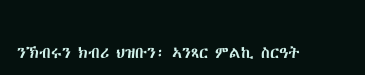ንኽብሩን ክብሪ ህዝቡን፡ ኣንጻር ምልኪ ስርዓት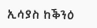ኢሳያስ ከቕንዕ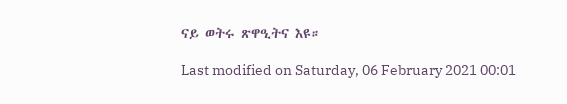ናይ ወትሩ ጽዋዒትና እዩ።

Last modified on Saturday, 06 February 2021 00:01